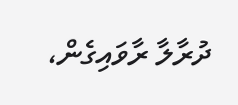ދުރާލާ ރާވައިގެން،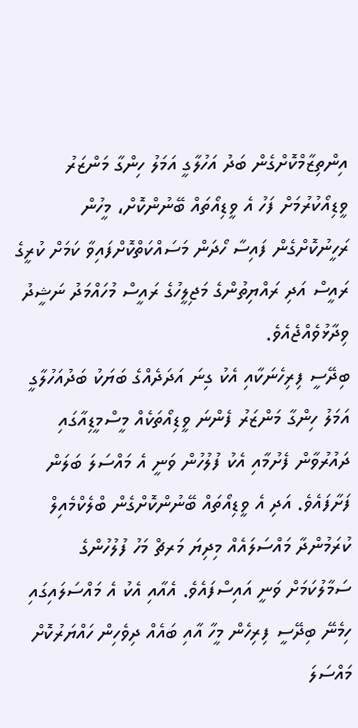އިންތިޒާމްކޮށްގެން ބަދު އަހުލާގީ އަމަލު ހިންގާ މަންޒަރު ވީޑިއޯކުރުމަށް ފަހު އެ ވީޑިއޯތައް ބޭނުންކޮށް، މީހުން ރަހީނުކޮށްގެން ފައިސާ ހޯދަން މަސައްކަތްކޮށްފައިވާ ކަމަށް ކުރީގެ ރައީސް އަދި ރައްޔިތުންގެ މަޖިލީހުގެ ރައީސް މުހައްމަދު ނަޝީދު ވިދާޅުވެއްޖެއެވެ.
ބިދޭސީ ފިރިހެނަކާއި އެކު ގިނަ އަދަދެއްގެ ބަޔަކު ބަދުއަހުލާގީ އަމަލު ހިންގާ މަންޒަރު ފެންނަ ވީޑިއޯތަކެއް މީސްމީޑިއާގައި ދައުރުވާން ފެށުމާއި އެކު ފުލުހުން ވަނީ އެ މައްސަލަ ބަލަން ފަށާފައެވެ. އަދި އެ ވީޑިއޯތައް ބޭނުންކޮށްގެން ބްލެކްމެއިލް ކުރަމުންދާ މައްސަލައެއް މިދިޔަ މަރޗް މަހު ފުލުހުންގެ ސަމާލުކަމަށް ވަނީ އައިސްފައެވެ. އެއާއި އެކު އެ މައްސަލައިގައި ހިމެނޭ ބިދޭސީ ފިރިހެން މީހާ އާއި ބައެއް ދިވެހިން ހައްޔަރުކޮށް މައްސަލަ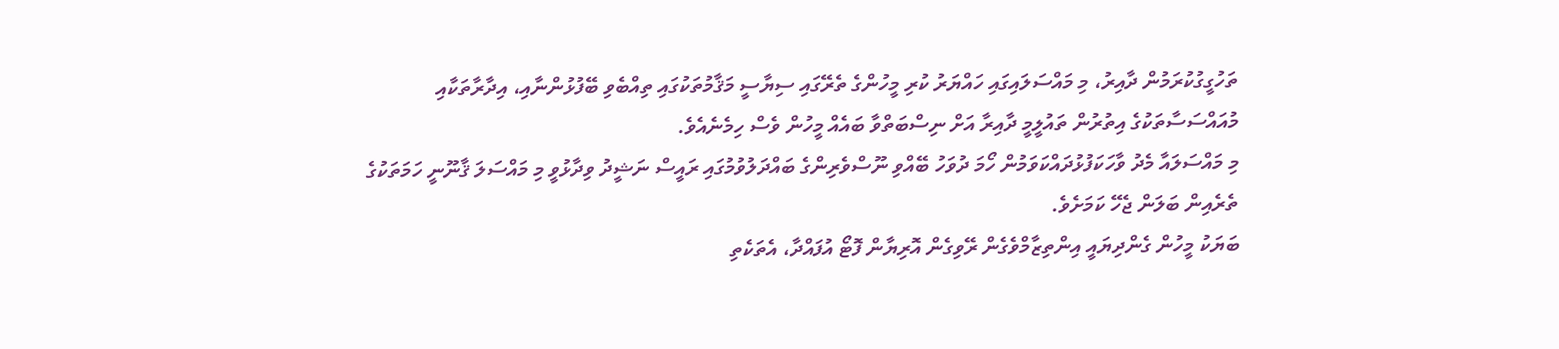ތަހުގީގުކުރަމުން ދާއިރު، މި މައްސަލައިގައި ހައްޔަރު ކުރި މީހުންގެ ތެރޭގައި ސިޔާސީ މަޤާމުތަކުގައި ތިއްބެވި ބޭފުޅުންނާއި، އިދާރާތަކާއި މުއައްސަސާތަކުގެ އިތުރުން ތައުލީމީ ދާއިރާ އަށް ނިސްބަތްވާ ބައެއް މީހުން ވެސް ހިމެނެއެވެ.
މި މައްސަލައާ މެދު ވާހަކަފުޅުދައްކަވަމުން ހޯމަ ދުވަހު ބޭއްވި ނޫސްވެރިންގެ ބައްދަލުވުމުގައި ރައީސް ނަޝީދު ވިދާޅުވީ މި މައްސަލަ ޤާނޫނީ ހަމަތަކުގެ ތެރެއިން ބަލަން ޖެހޭ ކަމަށެވެ.
ބަޔަކު މީހުން ގެންދިޔައީ އިންތިޒާމްވެގެން ރޭވިގެން އޮރިޔާން ފޮޓޯ އުފައްދާ، އެތަކެތި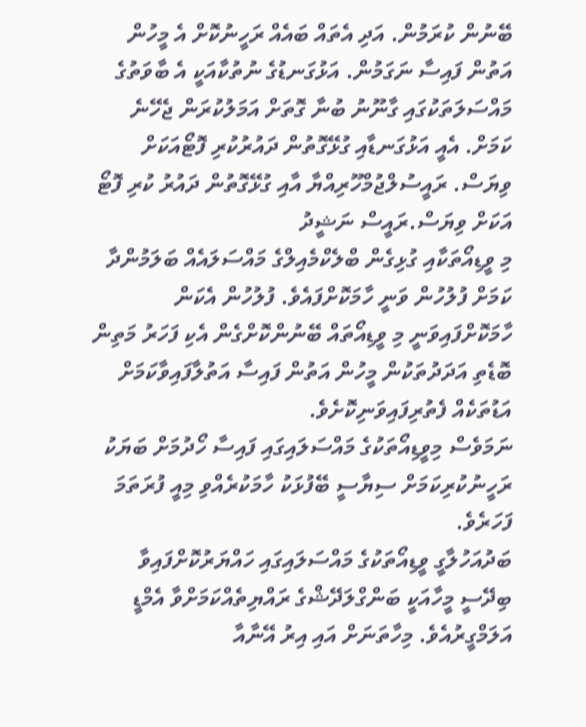ބޭނުން ކުރަމުން. އަދި އެތައް ބައެއް ރަހީނުކޮށް އެ މީހުން އަތުން ފައިސާ ނަގަމުން. އަޅުގަނޑުގެ ނުތުކާއަކީ އެ ބާވަތުގެ މައްސަލަތަކުގައި ގާނޫނު ބުނާ ގޮތަށް އަމަލުކުރަން ޖެހޭނެ ކަމަށް. އެއީ އަޅުގަނޑާއި ގުޅޭގޮތުން ދައުރުކުރި ފޮޓޯއަކަށް ވިޔަސް. ރައީސުލްޖުމްހޫރިއްޔާ އާއި ގުޅޭގޮތުން ދައުރު ކުރި ފޮޓޯ އަކަށް ވިޔަސް.ރައީސް ނަޝީދު
މި ވީޑިއޯތަކާއި ގުޅިގެން ބްލެކްމެއިލްގެ މައްސަލައެއް ބަލަމުންދާ ކަމަށް ފުލުހުން ވަނީ ހާމަކޮށްފައެވެ. ފުލުހުން އެކަން ހާމަކޮށްފައިވަނީ މި ވީޑިއޯތައް ބޭނުންކޮށްގެން އެކި ފަހަރު މަތިން ބޮޑެތި އަދަދުތަކުން މީހުން އަތުން ފައިސާ އަތުލާފައިވާކަމަށް އަޑުތަކެއް ފެތުރިފައިވަނިކޮށެވެ.
ނަމަވެސް މިވީޑިއޯތަކުގެ މައްސަލައިގައި ފައިސާ ހޯދުމަށް ބަޔަކު ރަހީނުކުރިކަމަށް ސިޔާސީ ބޭފުޅަކު ހާމަކުރެއްވި މިއީ ފުރަތަމަ ފަހަރެވެ.
ބަދުއަހުލާގީ ވީޑިއޯތަކުގެ މައްސަލައިގައި ހައްޔަރުކޮށްފައިވާ ބިދޭސީ މީހާއަކީ ބަންގްލަދޭޝްގެ ރައްޔިތެއްކަމަށްވާ އެމްޑީ އަލަމްގީރުއެވެ. މިހާތަނަށް އައި އިރު އޭނާއާ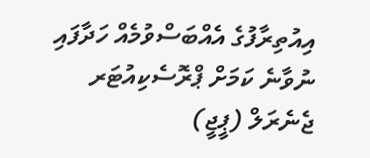އިއުތިރާފުގެ އެއްބަސްވުމެއް ހަދާފައި ނުވާނެ ކަމަށް ޕްރޮސެކިއުޓަރ ޖެނެރަލް (ޕީޖީ)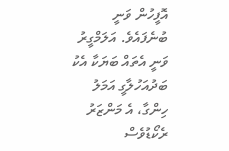އޮފީހުން ވަނީ ބުނެފައެވެ. އަލަމްގީރު ވަނީ އެތައް ބަޔަކާ އެކު ބަދުއަހުލާގީ އަމަލު ހިންގާ، އެ މަންޒަރު ރެކޯޑުވެސް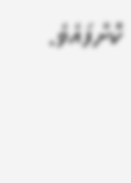ކޮށްފައެވެ.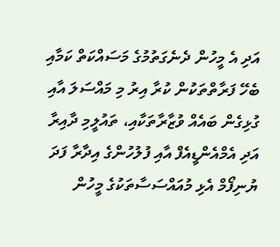އަދި އެ މީހުން ދެނެގަތުމުގެ މަސައްކަތް ކަމާއި ބެހޭ ފަރާތްތަކުން ކުރާ އިރު މި މައްސަލަ އާއި ގުޅިގެން ބައެއް ވުޒާރާތަކާއި، ތައުލީމި ދާއިރާ އަދި އެމްއެންޑީއެފް އާއި ފުލުހުންގެ އިދާރާ ފަދަ ޔުނިފޯމް އެޅި މުއައްސަސާތަކުގެ މީހުން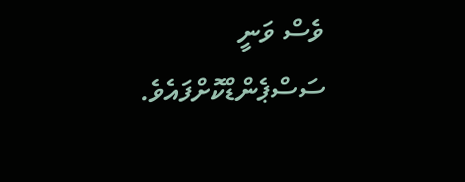ވެސް ވަނީ ސަސްޕެންޑްކޮށްފައެވެ.